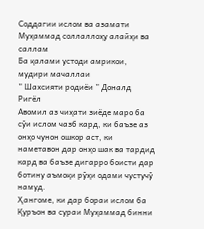Соддагии ислом ва азамати Муҳаммад соллаллоҳу алайҳи ва саллам
Ба қалами устоди амрикои, мудири мачаллаи
” Шахсияти родиёи ” Доналд Ригёл
Авомил аз чиҳати зиёде маро ба сўи ислом чазб кард, ки баъзе аз онҳо чунон ошкор аст, ки наметавон дар онҳо шак ва тардид кард ва баъзе дигарро боисти дар ботину аъмоқи рўҳи одами чустучў намуд.
Ҳангоме, ки дар бораи ислом ба Қуръон ва сураи Муҳаммад бинни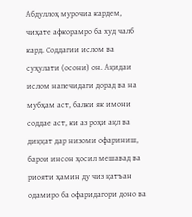Абдуллоҳ мурочиа кардем, чиҳате афкорамро ба худ чалб кард. Соддагии ислом ва суҳулати (осони) он. Ақидаи ислом напечидаги дорад ва на мубҳам аст, балки як имони соддае аст, ки аз роҳи ақл ва диққат дар низоми офариниш, барои инсон ҳосил мешавад ва риояти ҳамин ду чиз қатъан одамиро ба офаридагори доно ва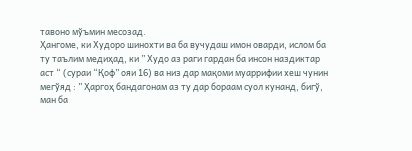тавоно мўъмин месозад.
Ҳангоме, ки Худоро шинохти ва ба вучудаш имон оварди, ислом ба ту таълим медиҳад, ки ” Худо аз раги гардан ба инсон наздиктар аст “ (сураи “Қоф” ояи 16) ва низ дар мақоми муаррифии хеш чунин мегўяд : ” Ҳаргоҳ бандагонам аз ту дар бораам суол кунанд, бигў, ман ба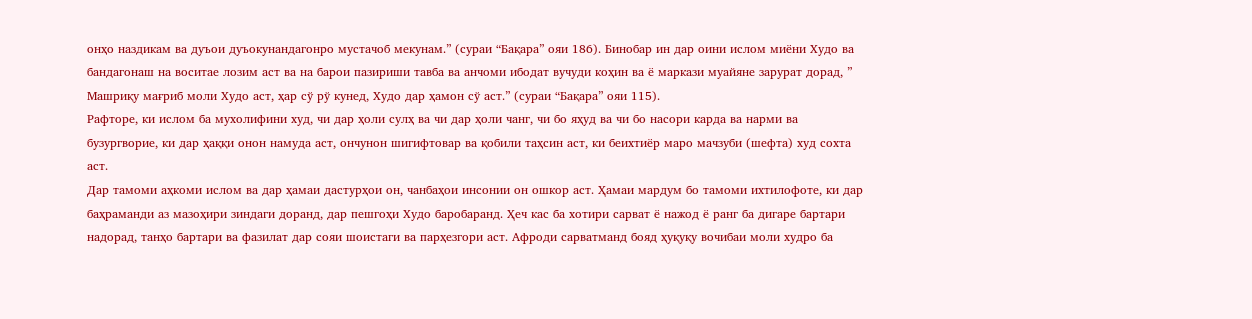онҳо наздикам ва дуъои дуъокунандагонро мустачоб мекунам.” (сураи “Бақара” ояи 186). Бинобар ин дар оини ислом миёни Худо ва бандагонаш на воситае лозим аст ва на барои пазириши тавба ва анчоми ибодат вучуди коҳин ва ё маркази муайяне зарурат дорад, ” Машриқу мағриб моли Худо аст, ҳар сў рў кунед, Худо дар ҳамон сў аст.” (сураи “Бақара” ояи 115).
Рафторе, ки ислом ба мухолифини худ, чи дар ҳоли сулҳ ва чи дар ҳоли чанг, чи бо яҳуд ва чи бо насори карда ва нарми ва бузургворие, ки дар ҳаққи онон намуда аст, ончунон шигифтовар ва қобили таҳсин аст, ки беихтиёр маро мачзуби (шефта) худ сохта аст.
Дар тамоми аҳкоми ислом ва дар ҳамаи дастурҳои он, чанбаҳои инсонии он ошкор аст. Ҳамаи мардум бо тамоми ихтилофоте, ки дар баҳраманди аз мазоҳири зиндаги доранд, дар пешгоҳи Худо баробаранд. Ҳеч кас ба хотири сарват ё нажод ё ранг ба дигаре бартари надорад, танҳо бартари ва фазилат дар сояи шоистаги ва парҳезгори аст. Афроди сарватманд бояд ҳуқуқу вочибаи моли худро ба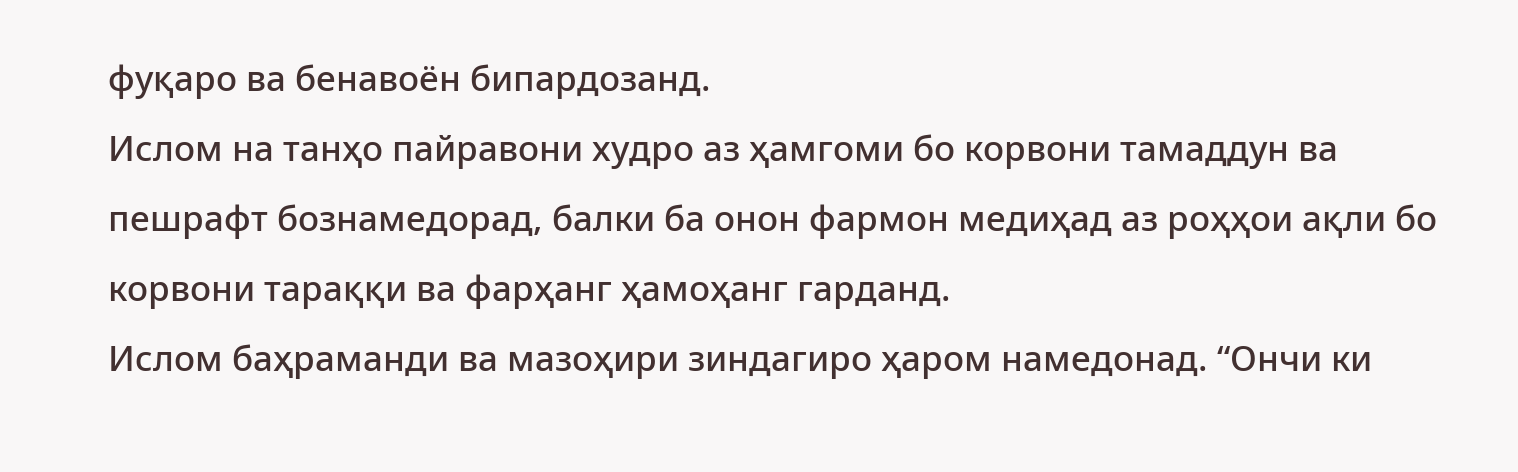фуқаро ва бенавоён бипардозанд.
Ислом на танҳо пайравони худро аз ҳамгоми бо корвони тамаддун ва пешрафт бознамедорад, балки ба онон фармон медиҳад аз роҳҳои ақли бо корвони тараққи ва фарҳанг ҳамоҳанг гарданд.
Ислом баҳраманди ва мазоҳири зиндагиро ҳаром намедонад. “Ончи ки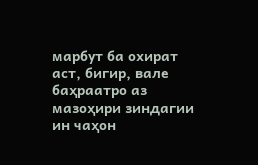марбут ба охират аст, бигир, вале баҳраатро аз мазоҳири зиндагии ин чаҳон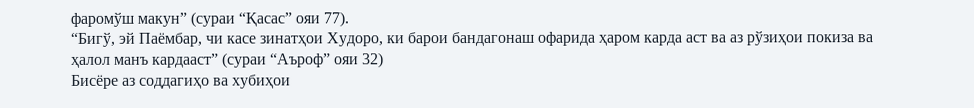фаромўш макун” (сураи “Қасас” ояи 77).
“Бигў, эй Паёмбар, чи касе зинатҳои Худоро, ки барои бандагонаш офарида ҳаром карда аст ва аз рўзиҳои покиза ва ҳалол манъ кардааст” (сураи “Аъроф” ояи 32)
Бисёре аз соддагиҳо ва хубиҳои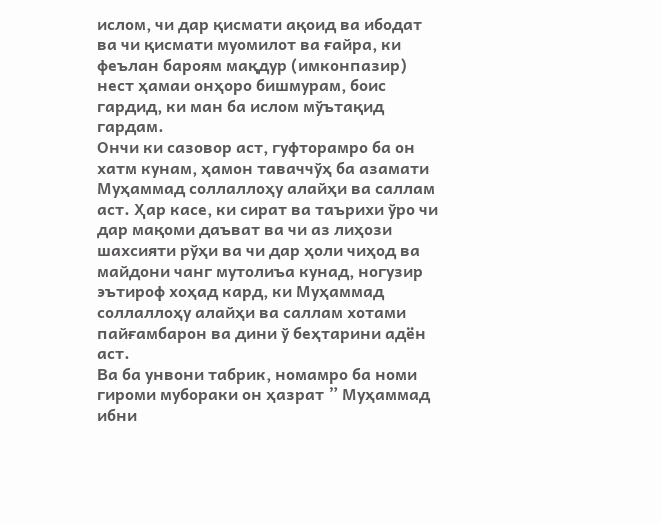ислом, чи дар қисмати ақоид ва ибодат ва чи қисмати муомилот ва ғайра, ки феълан бароям мақдур (имконпазир) нест ҳамаи онҳоро бишмурам, боис гардид, ки ман ба ислом мўътақид гардам.
Ончи ки сазовор аст, гуфторамро ба он хатм кунам, ҳамон таваччўҳ ба азамати Муҳаммад соллаллоҳу алайҳи ва саллам аст. Ҳар касе, ки сират ва таърихи ўро чи дар мақоми даъват ва чи аз лиҳози шахсияти рўҳи ва чи дар ҳоли чиҳод ва майдони чанг мутолиъа кунад, ногузир эътироф хоҳад кард, ки Муҳаммад соллаллоҳу алайҳи ва саллам хотами пайғамбарон ва дини ў беҳтарини адён аст.
Ва ба унвони табрик, номамро ба номи гироми мубораки он ҳазрат ” Муҳаммад ибни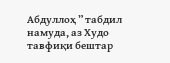Абдуллоҳ ” табдил намуда, аз Худо тавфиқи бештар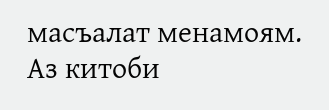масъалат менамоям.
Аз китоби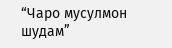“Чаро мусулмон шудам”